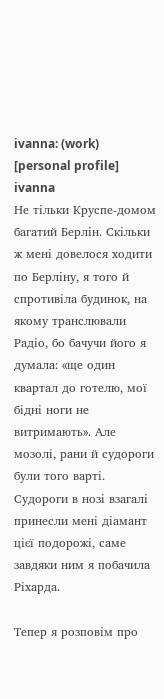ivanna: (work)
[personal profile] ivanna
Не тільки Круспе-домом багатий Берлін. Скільки ж мені довелося ходити по Берліну, я того й спротивіла будинок, на якому транслювали Радіо, бо бачучи його я думала: «ще один квартал до готелю, мої бідні ноги не витримають». Але мозолі, рани й судороги були того варті. Судороги в нозі взагалі принесли мені діамант цієї подорожі, саме завдяки ним я побачила Ріхарда.

Тепер я розповім про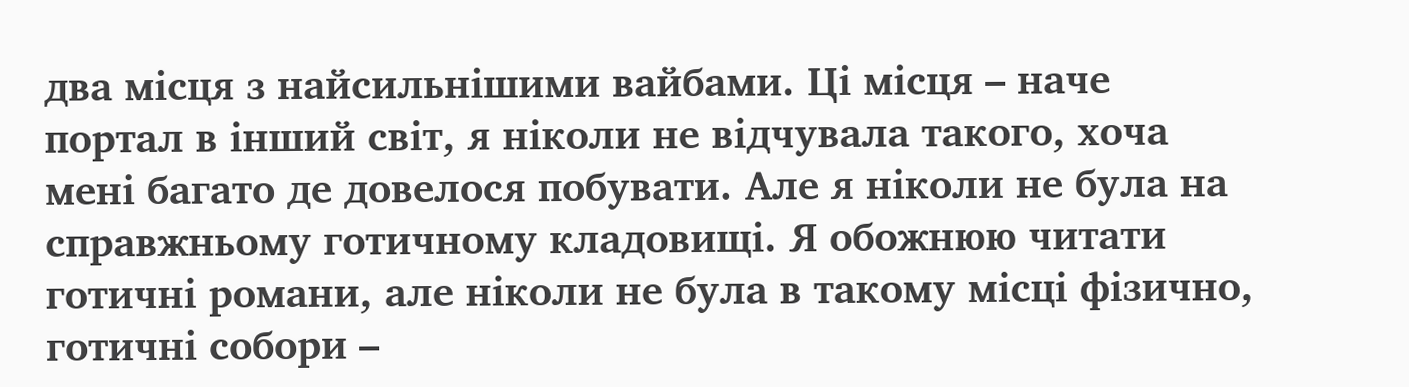два місця з найсильнішими вайбами. Ці місця – наче портал в інший світ, я ніколи не відчувала такого, хоча мені багато де довелося побувати. Але я ніколи не була на справжньому готичному кладовищі. Я обожнюю читати готичні романи, але ніколи не була в такому місці фізично, готичні собори –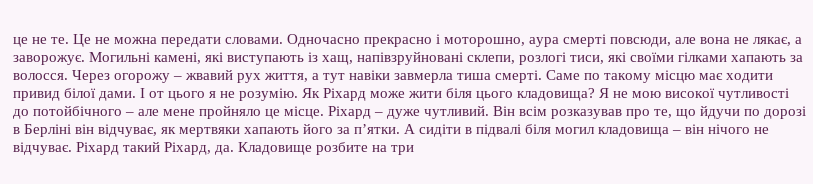це не те. Це не можна передати словами. Одночасно прекрасно і моторошно, аура смерті повсюди, але вона не лякає, а заворожує. Могильні камені, які виступають із хащ, напівзруйновані склепи, розлогі тиси, які своїми гілками хапають за волосся. Через огорожу – жвавий рух життя, а тут навіки завмерла тиша смерті. Саме по такому місцю має ходити привид білої дами. І от цього я не розумію. Як Ріхард може жити біля цього кладовища? Я не мою високої чутливості до потойбічного – але мене пройняло це місце. Ріхард – дуже чутливий. Він всім розказував про те, що йдучи по дорозі в Берліні він відчуває, як мертвяки хапають його за п’ятки. А сидіти в підвалі біля могил кладовища – він нічого не відчуває. Ріхард такий Ріхард, да. Кладовище розбите на три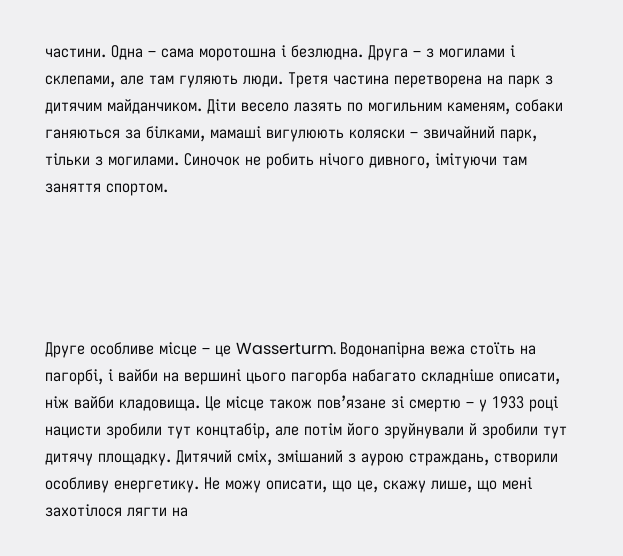частини. Одна – сама моротошна і безлюдна. Друга – з могилами і склепами, але там гуляють люди. Третя частина перетворена на парк з дитячим майданчиком. Діти весело лазять по могильним каменям, собаки ганяються за білками, мамаші вигулюють коляски – звичайний парк, тільки з могилами. Синочок не робить нічого дивного, імітуючи там заняття спортом.





Друге особливе місце – це Wasserturm. Водонапірна вежа стоїть на пагорбі, і вайби на вершині цього пагорба набагато складніше описати, ніж вайби кладовища. Це місце також пов’язане зі смертю – у 1933 році нацисти зробили тут концтабір, але потім його зруйнували й зробили тут дитячу площадку. Дитячий сміх, змішаний з аурою страждань, створили особливу енергетику. Не можу описати, що це, скажу лише, що мені захотілося лягти на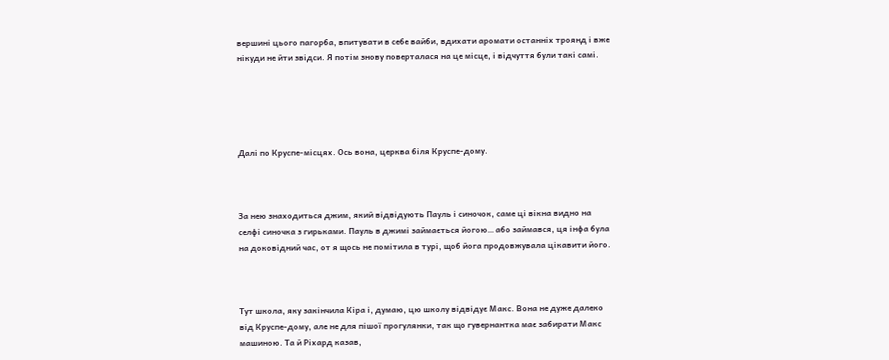вершині цього пагорба, впитувати в себе вайби, вдихати аромати останніх троянд і вже нікуди не йти звідси. Я потім знову поверталася на це місце, і відчуття були такі самі.





Далі по Круспе-місцях. Ось вона, церква біля Круспе-дому.



За нею знаходиться джим, який відвідують Пауль і синочок, саме ці вікна видно на селфі синочка з гирьками. Пауль в джимі займається йогою… або займався, ця інфа була на доковідний час, от я щось не помітила в турі, щоб йога продовжувала цікавити його.



Тут школа, яку закінчила Кіра і, думаю, цю школу відвідує Макс. Вона не дуже далеко від Круспе-дому, але не для пішої прогулянки, так що гувернантка має забирати Макс машиною. Та й Ріхард казав,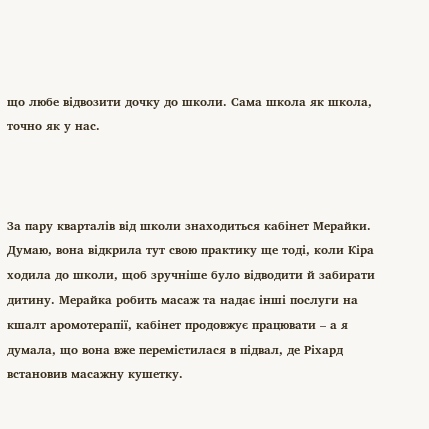що любе відвозити дочку до школи. Сама школа як школа, точно як у нас.



За пару кварталів від школи знаходиться кабінет Мерайки. Думаю, вона відкрила тут свою практику ще тоді, коли Кіра ходила до школи, щоб зручніше було відводити й забирати дитину. Мерайка робить масаж та надає інші послуги на кшалт аромотерапії, кабінет продовжує працювати – а я думала, що вона вже перемістилася в підвал, де Ріхард встановив масажну кушетку.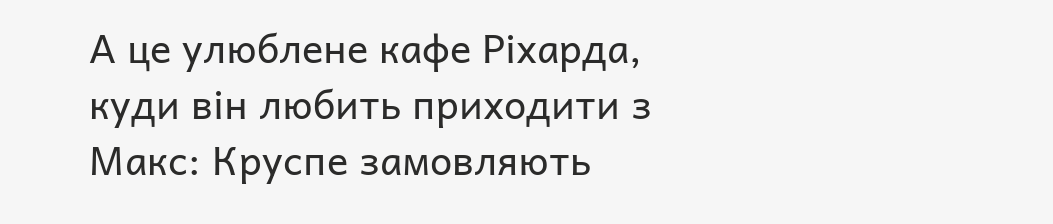А це улюблене кафе Ріхарда, куди він любить приходити з Макс: Круспе замовляють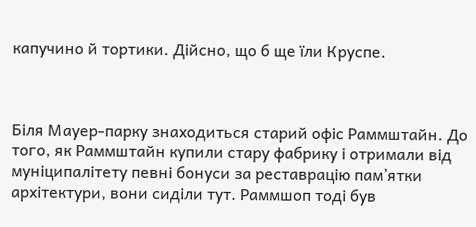капучино й тортики. Дійсно, що б ще їли Круспе.



Біля Мауер-парку знаходиться старий офіс Раммштайн. До того, як Раммштайн купили стару фабрику і отримали від муніципалітету певні бонуси за реставрацію пам’ятки архітектури, вони сиділи тут. Раммшоп тоді був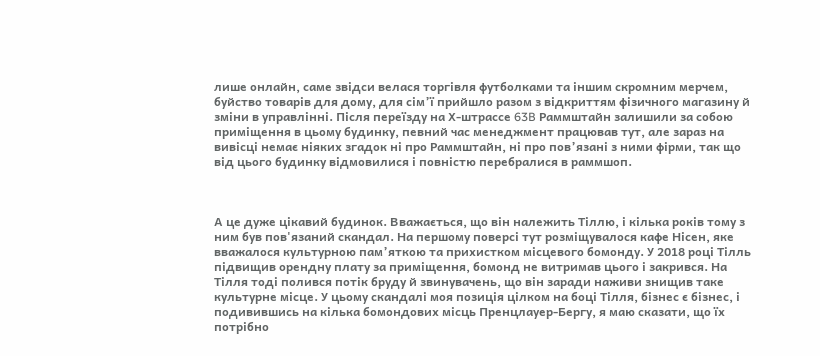лише онлайн, саме звідси велася торгівля футболками та іншим скромним мерчем, буйство товарів для дому, для сім’ї прийшло разом з відкриттям фізичного магазину й зміни в управлінні. Після переїзду на Х-штрассе 63B Раммштайн залишили за собою приміщення в цьому будинку, певний час менеджмент працював тут, але зараз на вивісці немає ніяких згадок ні про Раммштайн, ні про пов’язані з ними фірми, так що від цього будинку відмовилися і повністю перебралися в раммшоп.



А це дуже цікавий будинок. Вважається, що він належить Тіллю, і кілька років тому з ним був пов'язаний скандал. На першому поверсі тут розміщувалося кафе Нісен, яке вважалося культурною пам’яткою та прихистком місцевого бомонду. У 2018 році Тілль підвищив орендну плату за приміщення, бомонд не витримав цього і закрився. На Тілля тоді полився потік бруду й звинувачень, що він заради наживи знищив таке культурне місце. У цьому скандалі моя позиція цілком на боці Тілля, бізнес є бізнес, і подивившись на кілька бомондових місць Пренцлауер-Бергу, я маю сказати, що їх потрібно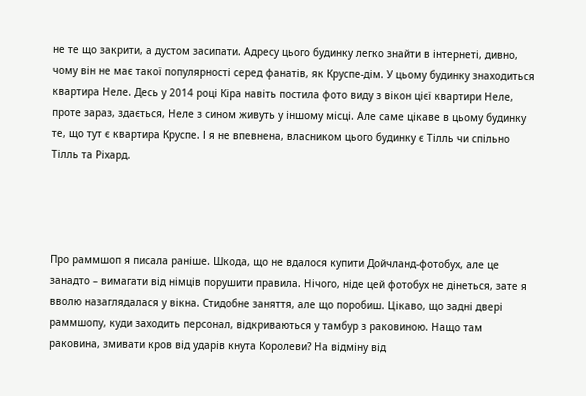не те що закрити, а дустом засипати. Адресу цього будинку легко знайти в інтернеті, дивно, чому він не має такої популярності серед фанатів, як Круспе-дім. У цьому будинку знаходиться квартира Неле. Десь у 2014 році Кіра навіть постила фото виду з вікон цієї квартири Неле, проте зараз, здається, Неле з сином живуть у іншому місці. Але саме цікаве в цьому будинку те, що тут є квартира Круспе. І я не впевнена, власником цього будинку є Тілль чи спільно Тілль та Ріхард.




Про раммшоп я писала раніше. Шкода, що не вдалося купити Дойчланд-фотобух, але це занадто – вимагати від німців порушити правила. Нічого, ніде цей фотобух не дінеться, зате я вволю назаглядалася у вікна. Стидобне заняття, але що поробиш. Цікаво, що задні двері раммшопу, куди заходить персонал, відкриваються у тамбур з раковиною. Нащо там раковина, змивати кров від ударів кнута Королеви? На відміну від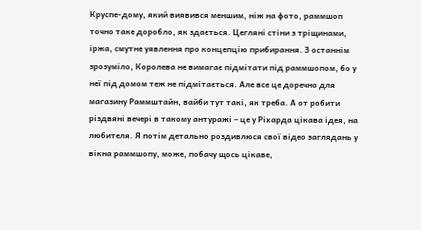Круспе-дому, який виявився меншим, ніж на фото, раммшоп точно таке доробло, як здається. Цегляні стіни з тріщинами, іржа, смутне уявлення про концепцію прибирання. З останнім зрозуміло, Королева не вимагає підмітати під раммшопом, бо у неї під домом теж не підмітається. Але все це доречно для магазину Раммштайн, вайби тут такі, як треба. А от робити різдвяні вечері в такому антуражі – це у Ріхарда цікава ідея, на любителя. Я потім детально роздивлюся свої відео заглядань у вікна раммшопу, може, побачу щось цікаве,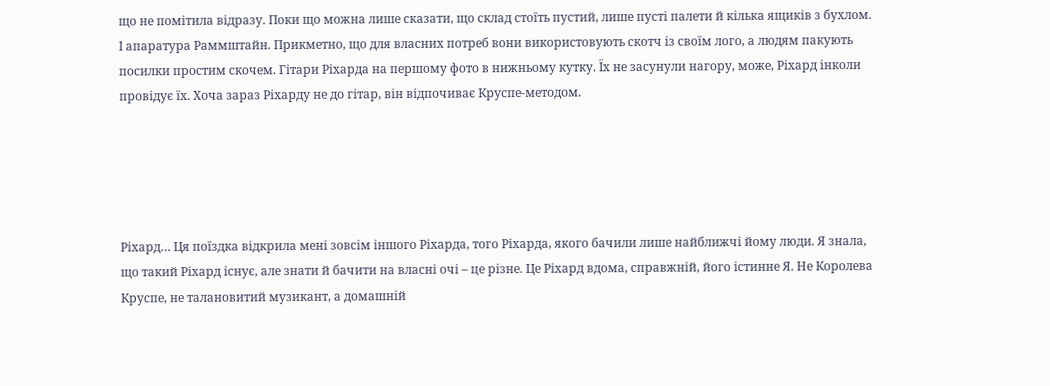що не помітила відразу. Поки що можна лише сказати, що склад стоїть пустий, лише пусті палети й кілька ящиків з бухлом. І апаратура Раммштайн. Прикметно, що для власних потреб вони використовують скотч із своїм лого, а людям пакують посилки простим скочем. Гітари Ріхарда на першому фото в нижньому кутку. Їх не засунули нагору, може, Ріхард інколи провідує їх. Хоча зараз Ріхарду не до гітар, він відпочиває Круспе-методом.





Ріхард… Ця поїздка відкрила мені зовсім іншого Ріхарда, того Ріхарда, якого бачили лише найближчі йому люди. Я знала, що такий Ріхард існує, але знати й бачити на власні очі – це різне. Це Ріхард вдома, справжній, його істинне Я. Не Королева Круспе, не талановитий музикант, а домашній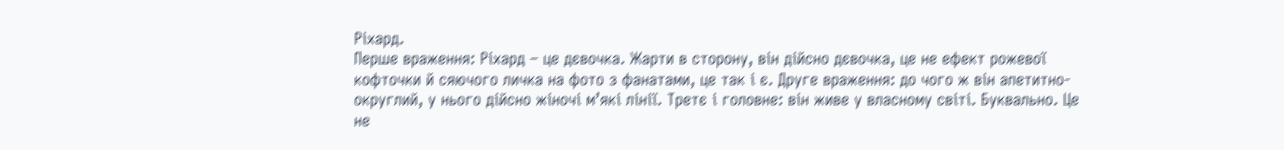Ріхард.
Перше враження: Ріхард – це дєвочка. Жарти в сторону, він дійсно дєвочка, це не ефект рожевої кофточки й сяючого личка на фото з фанатами, це так і є. Друге враження: до чого ж він апетитно-округлий, у нього дійсно жіночі м’які лінії. Третє і головне: він живе у власному світі. Буквально. Це не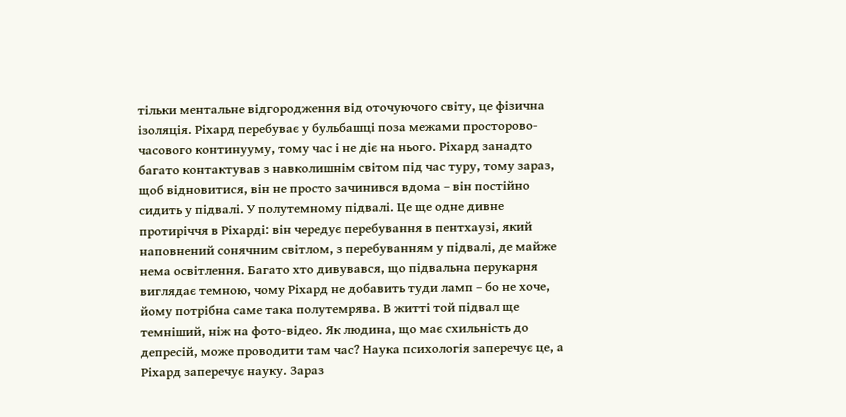тільки ментальне відгородження від оточуючого світу, це фізична ізоляція. Ріхард перебуває у бульбашці поза межами просторово-часового континууму, тому час і не діє на нього. Ріхард занадто багато контактував з навколишнім світом під час туру, тому зараз, щоб відновитися, він не просто зачинився вдома – він постійно сидить у підвалі. У полутемному підвалі. Це ще одне дивне протиріччя в Ріхарді: він чередує перебування в пентхаузі, який наповнений сонячним світлом, з перебуванням у підвалі, де майже нема освітлення. Багато хто дивувався, що підвальна перукарня виглядає темною, чому Ріхард не добавить туди ламп – бо не хоче, йому потрібна саме така полутемрява. В житті той підвал ще темніший, ніж на фото-відео. Як людина, що має схильність до депресій, може проводити там час? Наука психологія заперечує це, а Ріхард заперечує науку. Зараз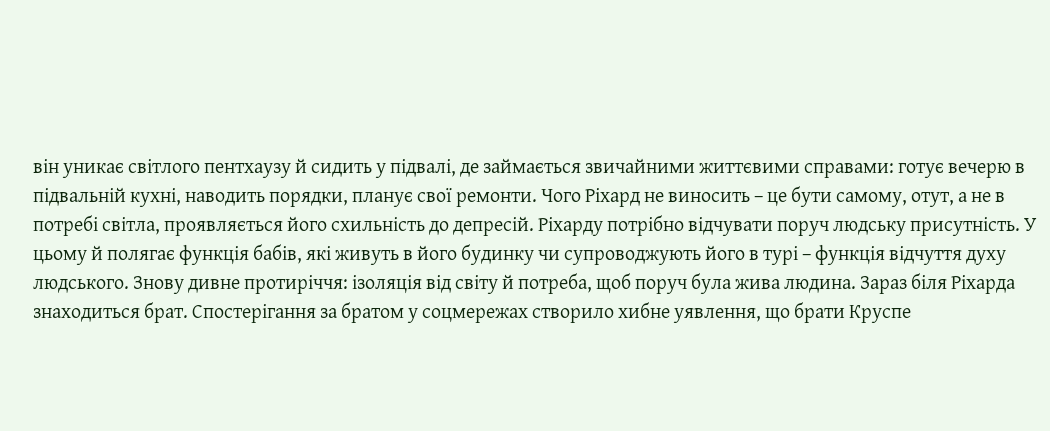він уникає світлого пентхаузу й сидить у підвалі, де займається звичайними життєвими справами: готує вечерю в підвальній кухні, наводить порядки, планує свої ремонти. Чого Ріхард не виносить – це бути самому, отут, а не в потребі світла, проявляється його схильність до депресій. Ріхарду потрібно відчувати поруч людську присутність. У цьому й полягає функція бабів, які живуть в його будинку чи супроводжують його в турі – функція відчуття духу людського. Знову дивне протиріччя: ізоляція від світу й потреба, щоб поруч була жива людина. Зараз біля Ріхарда знаходиться брат. Спостерігання за братом у соцмережах створило хибне уявлення, що брати Круспе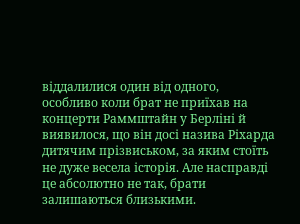віддалилися один від одного, особливо коли брат не приїхав на концерти Раммштайн у Берліні й виявилося, що він досі назива Ріхарда дитячим прізвиськом, за яким стоїть не дуже весела історія. Але насправді це абсолютно не так, брати залишаються близькими.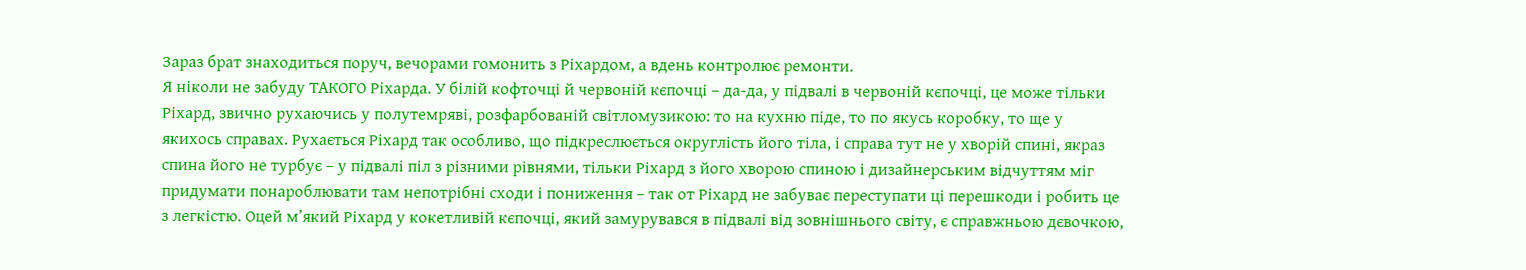Зараз брат знаходиться поруч, вечорами гомонить з Ріхардом, а вдень контролює ремонти.
Я ніколи не забуду ТАКОГО Ріхарда. У білій кофточці й червоній кєпочці – да-да, у підвалі в червоній кєпочці, це може тільки Ріхард, звично рухаючись у полутемряві, розфарбованій світломузикою: то на кухню піде, то по якусь коробку, то ще у якихось справах. Рухається Ріхард так особливо, що підкреслюється округлість його тіла, і справа тут не у хворій спині, якраз спина його не турбує – у підвалі піл з різними рівнями, тільки Ріхард з його хворою спиною і дизайнерським відчуттям міг придумати понароблювати там непотрібні сходи і пониження – так от Ріхард не забуває переступати ці перешкоди і робить це з легкістю. Оцей м’який Ріхард у кокетливій кєпочці, який замурувався в підвалі від зовнішнього світу, є справжньою дєвочкою,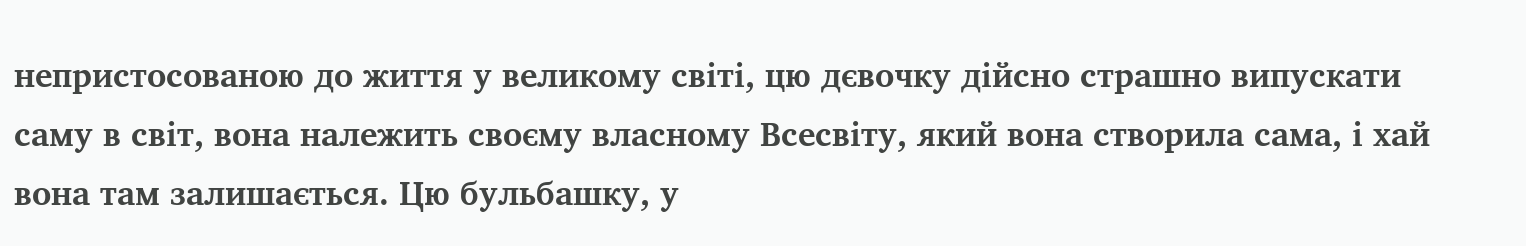непристосованою до життя у великому світі, цю дєвочку дійсно страшно випускати саму в світ, вона належить своєму власному Всесвіту, який вона створила сама, і хай вона там залишається. Цю бульбашку, у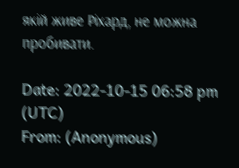якій живе Ріхард, не можна пробивати.

Date: 2022-10-15 06:58 pm (UTC)
From: (Anonymous)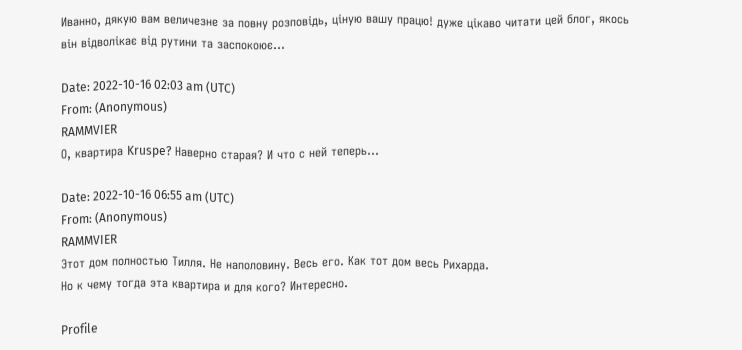Иванно, дякую вам величезне за повну розповідь, ціную вашу працю! дуже цікаво читати цей блог, якось він відволікає від рутини та заспокоює...

Date: 2022-10-16 02:03 am (UTC)
From: (Anonymous)
RAMMVIER
О, квартира Kruspe? Наверно старая? И что с ней теперь…

Date: 2022-10-16 06:55 am (UTC)
From: (Anonymous)
RAMMVIER
Этот дом полностью Тилля. Не наполовину. Весь его. Как тот дом весь Рихарда.
Но к чему тогда эта квартира и для кого? Интересно.

Profile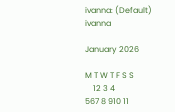ivanna: (Default)
ivanna

January 2026

M T W T F S S
    12 3 4
567 8 910 11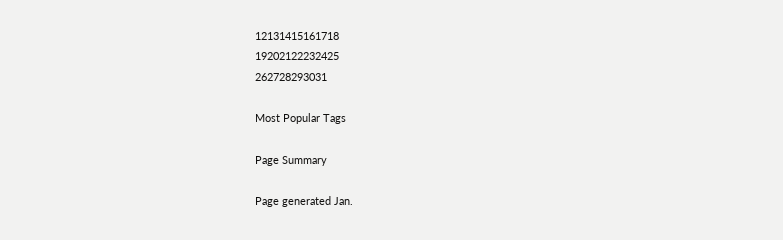12131415161718
19202122232425
262728293031

Most Popular Tags

Page Summary

Page generated Jan.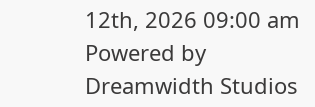12th, 2026 09:00 am
Powered by Dreamwidth Studios